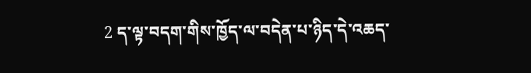2 ད་ལྟ་བདག་གིས་ཁྱོད་ལ་བདེན་པ་ཉིད་དེ་འཆད་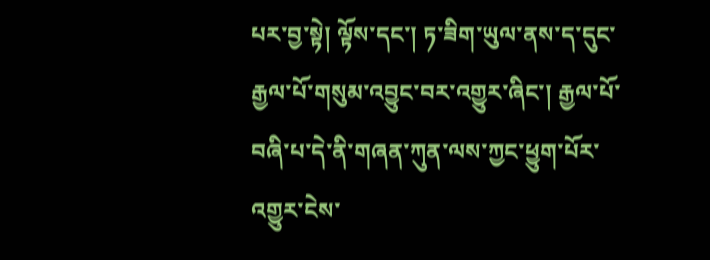པར་བྱ་སྟེ། ལྟོས་དང་། ཏ་ཟིག་ཡུལ་ནས་ད་དུང་རྒྱལ་པོ་གསུམ་འབྱུང་བར་འགྱུར་ཞིང་། རྒྱལ་པོ་བཞི་པ་དེ་ནི་གཞན་ཀུན་ལས་ཀྱང་ཕྱུག་པོར་འགྱུར་ངེས་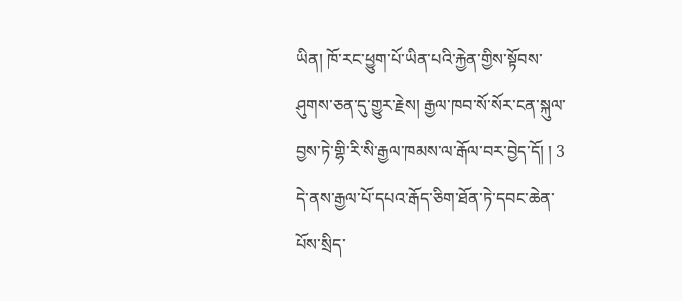ཡིན། ཁོ་རང་ཕྱུག་པོ་ཡིན་པའི་རྐྱེན་གྱིས་སྟོབས་ཤུགས་ཅན་དུ་གྱུར་རྗེས། རྒྱལ་ཁབ་སོ་སོར་ངན་སྐུལ་བྱས་ཏེ་གྷི་རི་སི་རྒྱལ་ཁམས་ལ་རྒོལ་བར་བྱེད་དོ། ། 3 དེ་ནས་རྒྱལ་པོ་དཔའ་རྒོད་ཅིག་ཐོན་ཏེ་དབང་ཆེན་པོས་སྲིད་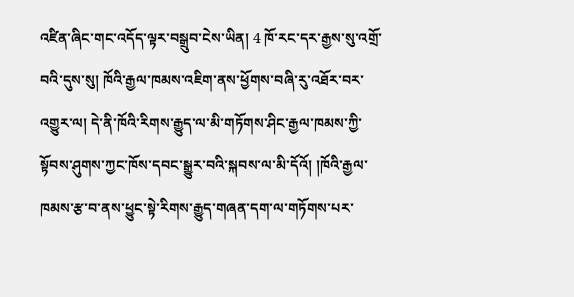འཛིན་ཞིང་གང་འདོད་ལྟར་བསྒྲུབ་ངེས་ཡིན། 4 ཁོ་རང་དར་རྒྱས་སུ་འགྲོ་བའི་དུས་སུ། ཁོའི་རྒྱལ་ཁམས་འཇིག་ནས་ཕྱོགས་བཞི་རུ་འཐོར་བར་འགྱུར་ལ། དེ་ནི་ཁོའི་རིགས་རྒྱུད་ལ་མི་གཏོགས་ཤིང་རྒྱལ་ཁམས་ཀྱི་སྟོབས་ཤུགས་ཀྱང་ཁོས་དབང་སྒྱུར་བའི་སྐབས་ལ་མི་དོའོ། །ཁོའི་རྒྱལ་ཁམས་རྩ་བ་ནས་ཕྱུང་སྟེ་རིགས་རྒྱུད་གཞན་དག་ལ་གཏོགས་པར་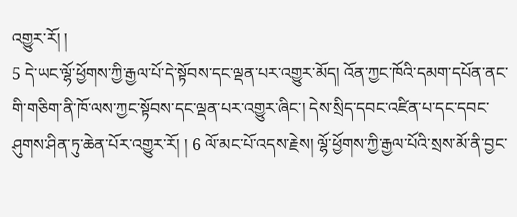འགྱུར་རོ། །
5 དེ་ཡང་ལྷོ་ཕྱོགས་ཀྱི་རྒྱལ་པོ་དེ་སྟོབས་དང་ལྡན་པར་འགྱུར་མོད། འོན་ཀྱང་ཁོའི་དམག་དཔོན་ནང་གི་གཅིག་ནི་ཁོ་ལས་ཀྱང་སྟོབས་དང་ལྡན་པར་འགྱུར་ཞིང་། དེས་སྲིད་དབང་འཛིན་པ་དང་དབང་ཤུགས་ཤིན་ཏུ་ཆེན་པོར་འགྱུར་རོ། ། 6 ལོ་མང་པོ་འདས་རྗེས། ལྷོ་ཕྱོགས་ཀྱི་རྒྱལ་པོའི་སྲས་མོ་ནི་བྱང་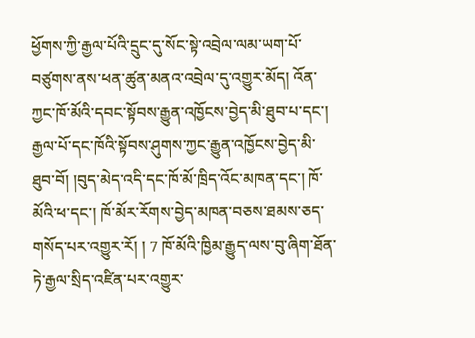ཕྱོགས་ཀྱི་རྒྱལ་པོའི་དྲུང་དུ་སོང་སྟེ་འབྲེལ་ལམ་ཡག་པོ་བཙུགས་ནས་ཕན་ཚུན་མནའ་འབྲེལ་དུ་འགྱུར་མོད། འོན་ཀྱང་ཁོ་མོའི་དབང་སྟོབས་རྒྱུན་འཁྱོངས་བྱེད་མི་ཐུབ་པ་དང་། རྒྱལ་པོ་དང་ཁོའི་སྟོབས་ཤུགས་ཀྱང་རྒྱུན་འཁྱོངས་བྱེད་མི་ཐུབ་བོ། །བུད་མེད་འདི་དང་ཁོ་མོ་ཁྲིད་འོང་མཁན་དང་། ཁོ་མོའི་ཕ་དང་། ཁོ་མོར་རོགས་བྱེད་མཁན་བཅས་ཐམས་ཅད་གསོད་པར་འགྱུར་རོ། ། 7 ཁོ་མོའི་ཁྱིམ་རྒྱུད་ལས་བུ་ཞིག་ཐོན་ཏེ་རྒྱལ་སྲིད་འཛིན་པར་འགྱུར་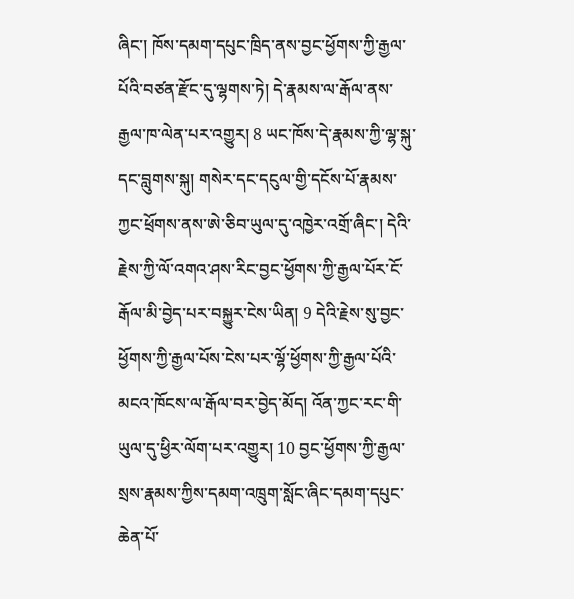ཞིང་། ཁོས་དམག་དཔུང་ཁྲིད་ནས་བྱང་ཕྱོགས་ཀྱི་རྒྱལ་པོའི་བཙན་རྫོང་དུ་ལྷགས་ཏེ། དེ་རྣམས་ལ་རྒོལ་ནས་རྒྱལ་ཁ་ལེན་པར་འགྱུར། 8 ཡང་ཁོས་དེ་རྣམས་ཀྱི་ལྷ་སྐུ་དང་བླུགས་སྐུ། གསེར་དང་དངུལ་གྱི་དངོས་པོ་རྣམས་ཀྱང་ཕྲོགས་ནས་ཨེ་ཅིབ་ཡུལ་དུ་འཁྱེར་འགྲོ་ཞིང་། དེའི་རྗེས་ཀྱི་ལོ་འགའ་ཤས་རིང་བྱང་ཕྱོགས་ཀྱི་རྒྱལ་པོར་ངོ་རྒོལ་མི་བྱེད་པར་བསྐྱུར་ངེས་ཡིན། 9 དེའི་རྗེས་སུ་བྱང་ཕྱོགས་ཀྱི་རྒྱལ་པོས་ངེས་པར་ལྷོ་ཕྱོགས་ཀྱི་རྒྱལ་པོའི་མངའ་ཁོངས་ལ་རྒོལ་བར་བྱེད་མོད། འོན་ཀྱང་རང་གི་ཡུལ་དུ་ཕྱིར་ལོག་པར་འགྱུར། 10 བྱང་ཕྱོགས་ཀྱི་རྒྱལ་སྲས་རྣམས་ཀྱིས་དམག་འཁྲུག་སློང་ཞིང་དམག་དཔུང་ཆེན་པོ་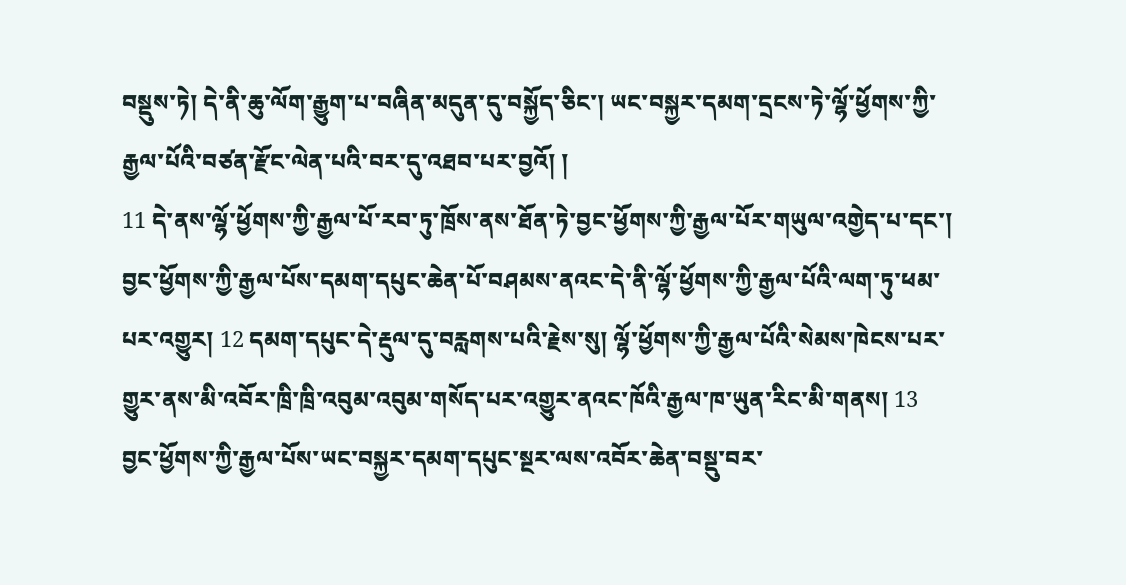བསྡུས་ཏེ། དེ་ནི་ཆུ་ལོག་རྒྱུག་པ་བཞིན་མདུན་དུ་བསྐྱོད་ཅིང་། ཡང་བསྐྱར་དམག་དྲངས་ཏེ་ལྷོ་ཕྱོགས་ཀྱི་རྒྱལ་པོའི་བཙན་རྫོང་ལེན་པའི་བར་དུ་འཐབ་པར་བྱའོ། །
11 དེ་ནས་ལྷོ་ཕྱོགས་ཀྱི་རྒྱལ་པོ་རབ་ཏུ་ཁྲོས་ནས་ཐོན་ཏེ་བྱང་ཕྱོགས་ཀྱི་རྒྱལ་པོར་གཡུལ་འགྱེད་པ་དང་། བྱང་ཕྱོགས་ཀྱི་རྒྱལ་པོས་དམག་དཔུང་ཆེན་པོ་བཤམས་ནའང་དེ་ནི་ལྷོ་ཕྱོགས་ཀྱི་རྒྱལ་པོའི་ལག་ཏུ་ཕམ་པར་འགྱུར། 12 དམག་དཔུང་དེ་རྡུལ་དུ་བརླགས་པའི་རྗེས་སུ། ལྷོ་ཕྱོགས་ཀྱི་རྒྱལ་པོའི་སེམས་ཁེངས་པར་གྱུར་ནས་མི་འབོར་ཁྲི་ཁྲི་འབུམ་འབུམ་གསོད་པར་འགྱུར་ནའང་ཁོའི་རྒྱལ་ཁ་ཡུན་རིང་མི་གནས། 13 བྱང་ཕྱོགས་ཀྱི་རྒྱལ་པོས་ཡང་བསྐྱར་དམག་དཔུང་སྔར་ལས་འབོར་ཆེན་བསྡུ་བར་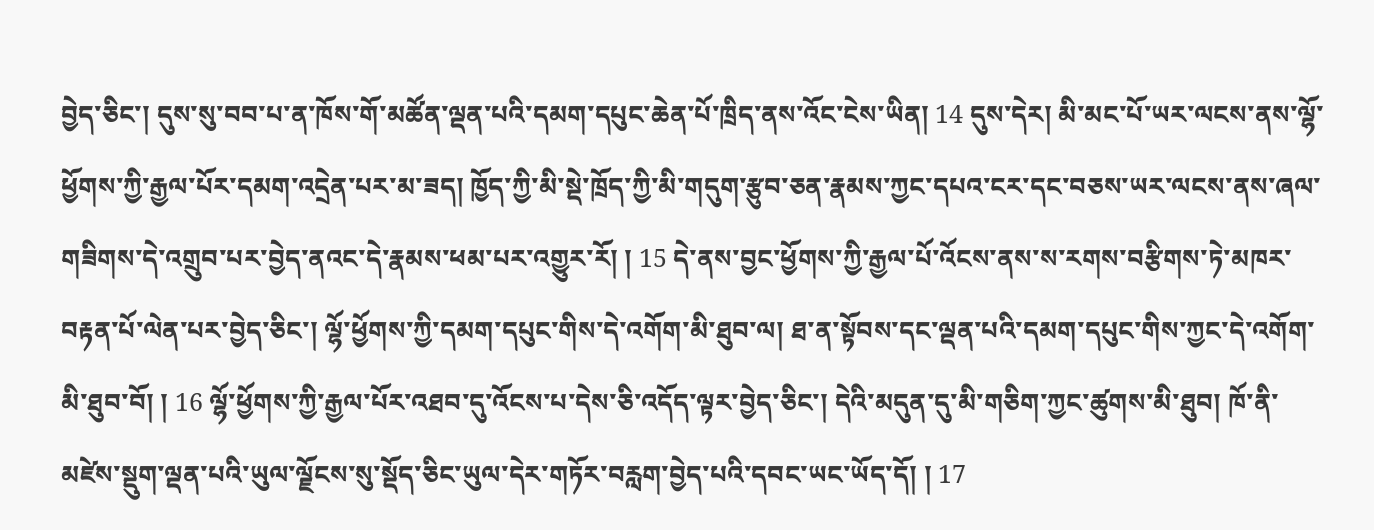བྱེད་ཅིང་། དུས་སུ་བབ་པ་ན་ཁོས་གོ་མཚོན་ལྡན་པའི་དམག་དཔུང་ཆེན་པོ་ཁྲིད་ནས་འོང་ངེས་ཡིན། 14 དུས་དེར། མི་མང་པོ་ཡར་ལངས་ནས་ལྷོ་ཕྱོགས་ཀྱི་རྒྱལ་པོར་དམག་འདྲེན་པར་མ་ཟད། ཁྱོད་ཀྱི་མི་སྡེ་ཁྲོད་ཀྱི་མི་གདུག་རྩུབ་ཅན་རྣམས་ཀྱང་དཔའ་ངར་དང་བཅས་ཡར་ལངས་ནས་ཞལ་གཟིགས་དེ་འགྲུབ་པར་བྱེད་ནའང་དེ་རྣམས་ཕམ་པར་འགྱུར་རོ། ། 15 དེ་ནས་བྱང་ཕྱོགས་ཀྱི་རྒྱལ་པོ་འོངས་ནས་ས་རགས་བརྩིགས་ཏེ་མཁར་བརྟན་པོ་ལེན་པར་བྱེད་ཅིང་། ལྷོ་ཕྱོགས་ཀྱི་དམག་དཔུང་གིས་དེ་འགོག་མི་ཐུབ་ལ། ཐ་ན་སྟོབས་དང་ལྡན་པའི་དམག་དཔུང་གིས་ཀྱང་དེ་འགོག་མི་ཐུབ་བོ། ། 16 ལྷོ་ཕྱོགས་ཀྱི་རྒྱལ་པོར་འཐབ་དུ་འོངས་པ་དེས་ཅི་འདོད་ལྟར་བྱེད་ཅིང་། དེའི་མདུན་དུ་མི་གཅིག་ཀྱང་ཚུགས་མི་ཐུབ། ཁོ་ནི་མཛེས་སྡུག་ལྡན་པའི་ཡུལ་ལྗོངས་སུ་སྡོད་ཅིང་ཡུལ་དེར་གཏོར་བརླག་བྱེད་པའི་དབང་ཡང་ཡོད་དོ། ། 17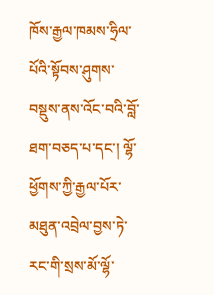ཁོས་རྒྱལ་ཁམས་ཧྲིལ་པོའི་སྟོབས་ཤུགས་བསྡུས་ནས་འོང་བའི་བློ་ཐག་བཅད་པ་དང་། ལྷོ་ཕྱོགས་ཀྱི་རྒྱལ་པོར་མཐུན་འབྲེལ་བྱས་ཏེ་རང་གི་སྲས་མོ་ལྷོ་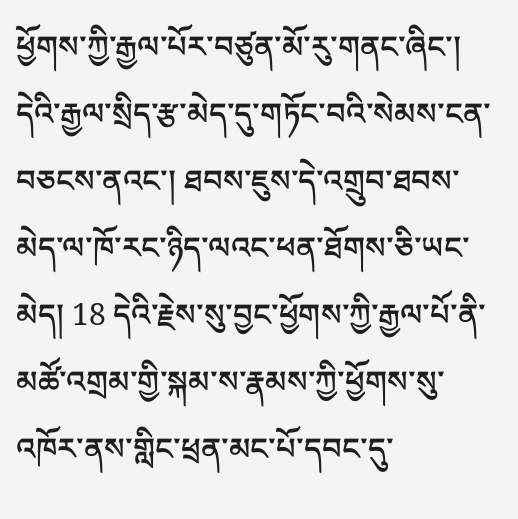ཕྱོགས་ཀྱི་རྒྱལ་པོར་བཙུན་མོ་རུ་གནང་ཞིང་། དེའི་རྒྱལ་སྲིད་རྩ་མེད་དུ་གཏོང་བའི་སེམས་ངན་བཅངས་ནའང་། ཐབས་ཇུས་དེ་འགྲུབ་ཐབས་མེད་ལ་ཁོ་རང་ཉིད་ལའང་ཕན་ཐོགས་ཅི་ཡང་མེད། 18 དེའི་རྗེས་སུ་བྱང་ཕྱོགས་ཀྱི་རྒྱལ་པོ་ནི་མཚོ་འགྲམ་གྱི་སྐམ་ས་རྣམས་ཀྱི་ཕྱོགས་སུ་འཁོར་ནས་གླིང་ཕྲན་མང་པོ་དབང་དུ་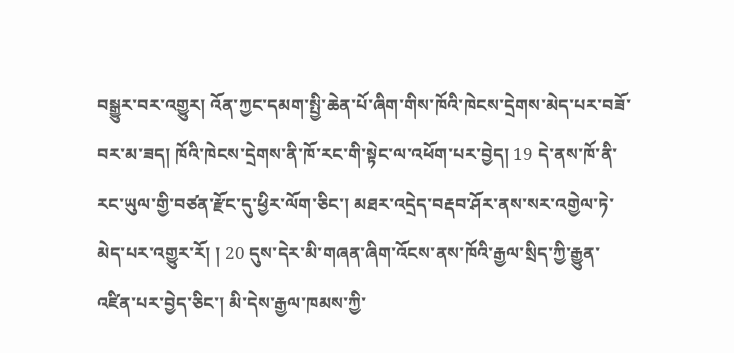བསྒྱུར་བར་འགྱུར། འོན་ཀྱང་དམག་སྤྱི་ཆེན་པོ་ཞིག་གིས་ཁོའི་ཁེངས་དྲེགས་མེད་པར་བཟོ་བར་མ་ཟད། ཁོའི་ཁེངས་དྲེགས་ནི་ཁོ་རང་གི་སྟེང་ལ་འཕོག་པར་བྱེད། 19 དེ་ནས་ཁོ་ནི་རང་ཡུལ་གྱི་བཙན་རྫོང་དུ་ཕྱིར་ལོག་ཅིང་། མཐར་འདྲེད་བརྡབ་ཤོར་ནས་སར་འགྱེལ་ཏེ་མེད་པར་འགྱུར་རོ། ། 20 དུས་དེར་མི་གཞན་ཞིག་འོངས་ནས་ཁོའི་རྒྱལ་སྲིད་ཀྱི་རྒྱུན་འཛིན་པར་བྱེད་ཅིང་། མི་དེས་རྒྱལ་ཁམས་ཀྱི་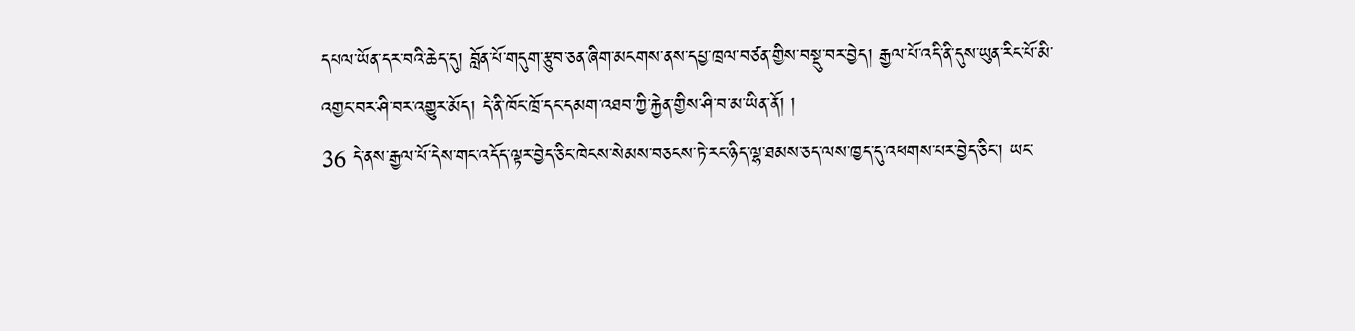དཔལ་ཡོན་དར་བའི་ཆེད་དུ། བློན་པོ་གདུག་རྩུབ་ཅན་ཞིག་མངགས་ནས་དཔྱ་ཁྲལ་བཙན་གྱིས་བསྡུ་བར་བྱེད། རྒྱལ་པོ་འདི་ནི་དུས་ཡུན་རིང་པོ་མི་འགྱང་བར་ཤི་བར་འགྱུར་མོད། དེ་ནི་ཁོང་ཁྲོ་དང་དམག་འཐབ་ཀྱི་རྐྱེན་གྱིས་ཤི་བ་མ་ཡིན་ནོ། །
36 དེ་ནས་རྒྱལ་པོ་དེས་གང་འདོད་ལྟར་བྱེད་ཅིང་ཁེངས་སེམས་བཅངས་ཏེ་རང་ཉིད་ལྷ་ཐམས་ཅད་ལས་ཁྱད་དུ་འཕགས་པར་བྱེད་ཅིང་། ཡང་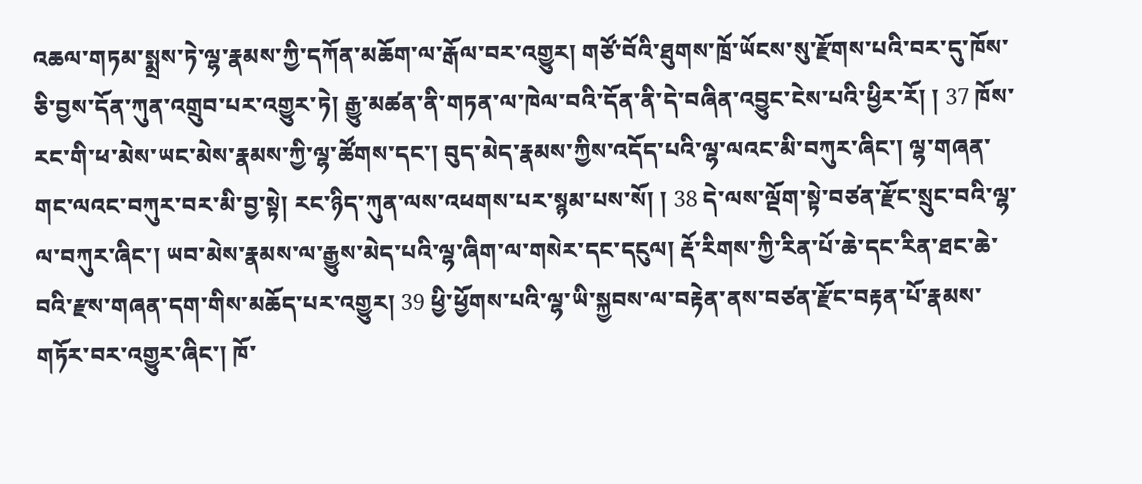འཆལ་གཏམ་སྨྲས་ཏེ་ལྷ་རྣམས་ཀྱི་དཀོན་མཆོག་ལ་རྒོལ་བར་འགྱུར། གཙོ་བོའི་ཐུགས་ཁྲོ་ཡོངས་སུ་རྫོགས་པའི་བར་དུ་ཁོས་ཅི་བྱས་དོན་ཀུན་འགྲུབ་པར་འགྱུར་ཏེ། རྒྱུ་མཚན་ནི་གཏན་ལ་ཁེལ་བའི་དོན་ནི་དེ་བཞིན་འབྱུང་ངེས་པའི་ཕྱིར་རོ། ། 37 ཁོས་རང་གི་ཕ་མེས་ཡང་མེས་རྣམས་ཀྱི་ལྷ་ཚོགས་དང་། བུད་མེད་རྣམས་ཀྱིས་འདོད་པའི་ལྷ་ལའང་མི་བཀུར་ཞིང་། ལྷ་གཞན་གང་ལའང་བཀུར་བར་མི་བྱ་སྟེ། རང་ཉིད་ཀུན་ལས་འཕགས་པར་སྙམ་པས་སོ། ། 38 དེ་ལས་ལྡོག་སྟེ་བཙན་རྫོང་སྲུང་བའི་ལྷ་ལ་བཀུར་ཞིང་། ཡབ་མེས་རྣམས་ལ་རྒྱུས་མེད་པའི་ལྷ་ཞིག་ལ་གསེར་དང་དངུལ། རྡོ་རིགས་ཀྱི་རིན་པོ་ཆེ་དང་རིན་ཐང་ཆེ་བའི་རྫས་གཞན་དག་གིས་མཆོད་པར་འགྱུར། 39 ཕྱི་ཕྱོགས་པའི་ལྷ་ཡི་སྐྱབས་ལ་བརྟེན་ནས་བཙན་རྫོང་བརྟན་པོ་རྣམས་གཏོར་བར་འགྱུར་ཞིང་། ཁོ་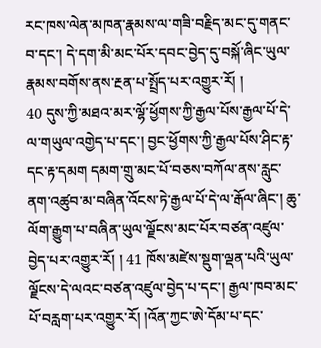རང་ཁས་ལེན་མཁན་རྣམས་ལ་གཟི་བརྗིད་མང་དུ་གནང་བ་དང་། དེ་དག་མི་མང་པོར་དབང་བྱེད་དུ་བསྐོ་ཞིང་ཡུལ་རྣམས་བགོས་ནས་རྔན་པ་སྤྲོད་པར་འགྱུར་རོ། །
40 དུས་ཀྱི་མཐའ་མར་ལྷོ་ཕྱོགས་ཀྱི་རྒྱལ་པོས་རྒྱལ་པོ་དེ་ལ་གཡུལ་འགྱེད་པ་དང་། བྱང་ཕྱོགས་ཀྱི་རྒྱལ་པོས་ཤིང་རྟ་དང་རྟ་དམག དམག་གྲུ་མང་པོ་བཅས་བཀོལ་ནས་རླུང་ནག་འཚུབ་མ་བཞིན་འོངས་ཏེ་རྒྱལ་པོ་དེ་ལ་རྒོལ་ཞིང་། ཆུ་ལོག་རྒྱུག་པ་བཞིན་ཡུལ་ལྗོངས་མང་པོར་བཙན་འཛུལ་བྱེད་པར་འགྱུར་རོ། ། 41 ཁོས་མཛེས་སྡུག་ལྡན་པའི་ཡུལ་ལྗོངས་དེ་ལའང་བཙན་འཛུལ་བྱེད་པ་དང་། རྒྱལ་ཁབ་མང་པོ་བརླག་པར་འགྱུར་རོ། །འོན་ཀྱང་ཨེ་དོམ་པ་དང་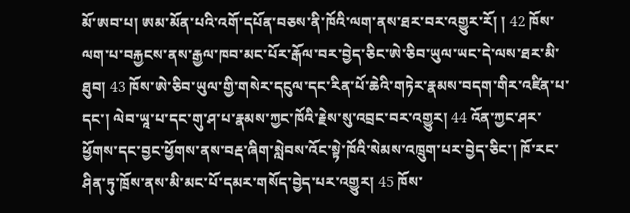མོ་ཨབ་པ། ཨམ་མོན་པའི་འགོ་དཔོན་བཅས་ནི་ཁོའི་ལག་ནས་ཐར་བར་འགྱུར་རོ། ། 42 ཁོས་ལག་པ་བརྐྱངས་ནས་རྒྱལ་ཁབ་མང་པོར་རྒོལ་བར་བྱེད་ཅིང་ཨེ་ཅིབ་ཡུལ་ཡང་དེ་ལས་ཐར་མི་ཐུབ། 43 ཁོས་ཨེ་ཅིབ་ཡུལ་གྱི་གསེར་དངུལ་དང་རིན་པོ་ཆེའི་གཏེར་རྣམས་བདག་གིར་འཛིན་པ་དང་། ལེབ་ཡཱ་པ་དང་གུ་ཤ་པ་རྣམས་ཀྱང་ཁོའི་རྗེས་སུ་འབྲང་བར་འགྱུར། 44 འོན་ཀྱང་ཤར་ཕྱོགས་དང་བྱང་ཕྱོགས་ནས་བརྡ་ཞིག་སླེབས་འོང་སྟེ་ཁོའི་སེམས་འཁྲུག་པར་བྱེད་ཅིང་། ཁོ་རང་ཤིན་ཏུ་ཁྲོས་ནས་མི་མང་པོ་དམར་གསོད་བྱེད་པར་འགྱུར། 45 ཁོས་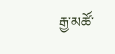རྒྱ་མཚོ་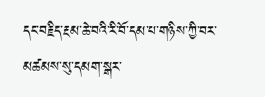དང་བརྗིད་རྔམ་ཆེ་བའི་རི་བོ་དམ་པ་གཉིས་ཀྱི་བར་མཚམས་སུ་དམག་སྒར་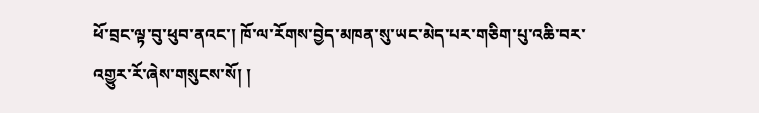ཕོ་བྲང་ལྟ་བུ་ཕུབ་ནའང་། ཁོ་ལ་རོགས་བྱེད་མཁན་སུ་ཡང་མེད་པར་གཅིག་པུ་འཆི་བར་འགྱུར་རོ་ཞེས་གསུངས་སོ། །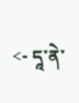<- དཱ་ནེ་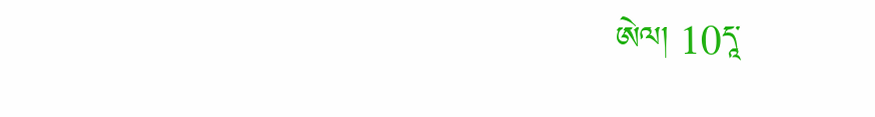ཨེལ། 10དཱ་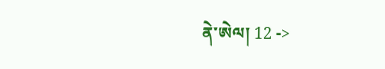ནེ་ཨེལ། 12 ->